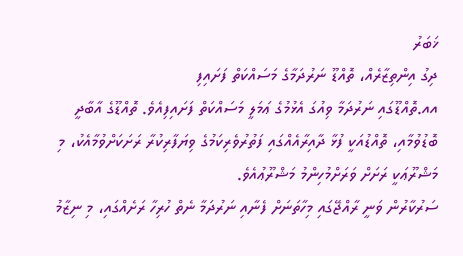ޚަބަރު
ދިގު އިންތިޒާރެއް، ތޮއްޑޫ ނަރުދަމާގެ މަސައްކަތް ފަށައިފި
އއ.ތޮއްޑޫގައި ނަރުދަމާ ވިއުގަ އެޅުމުގެ ޢަމަލީ މަސައްކަތް ފަށައިފިއެވެ. ތޮއްޑޫގެ އާބާދީ ބޮޑުވުމާއި، ތޮއްޑުއަކީ ފުޅާ ދާއިރާއެއްގައި ފަތުރުވެރިކަމުގެ ވިޔަފާރިކުރާ ރަށަކަށްވުމާއެކު، މި މަޝްރޫޢަކީ ރަށަށް ވަރަށްމުހިންމު މަޝްރޫޢުއެވެ.
ސަރުކާރުން ވަނީ ރާއްޖޭގައި މިހާތަނަށް ފެނާއި ނަރުދަމާ ނެތް ހުރިހާ ރަށެއްގައި، މި ނިޒާމު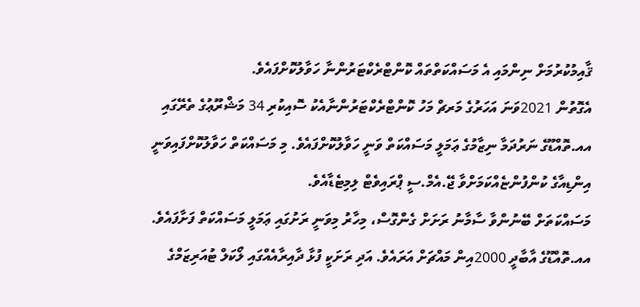ޤާއިމުކުރުމަށް ނިންމައި އެ މަސައްކަތްތައް ކޮންޓްރެކްޓަރުންނާ ހަވާލުކޮށްފައެވެ.
އެގޮތުން 2021ވަނަ އަހަރުގެ މަރޗް މަހު ކޮންޓްރެކްޓަރުންނާއެކު ސޮއިކުރި 34 މަޝްރޫޢުގެ ތެރޭގައި އއ.ތޮއްޑޫގެ ނަރުދަމާ ނިޒާމުގެ ޢަމަލީ މަސައްކަތް ވަނީ ހަވާލުކޮށްފައެވެ. މި މަސައްކަތް ހަވާލުކޮށްފައިވަނީ އިންޑިއާގެ ކުންފުންޏެއްކަމަށްވާ ޖޭ.އެމް.ސީ ޕްރައިވެޓް ލިމިޓެޑާއެވެ.
މަސައްކަތަށް ބޭނުންވާ ސާމާނު ރަށަށް ގެންގޮސް، މިހާރު މިވަނީ ރަށުގައި ޢަމަލީ މަސައްކަތް ފަށާފައެވެ.
އއ.ތޮއްޑޫގެ އާބާދީ 2000އިން މައްޗަށް އަރައެވެ. އަދި ރަށަކީ ފުޅާ ދާއިރާއެއްގައި ލޯކަލް ޓުއަރިޒަމްގެ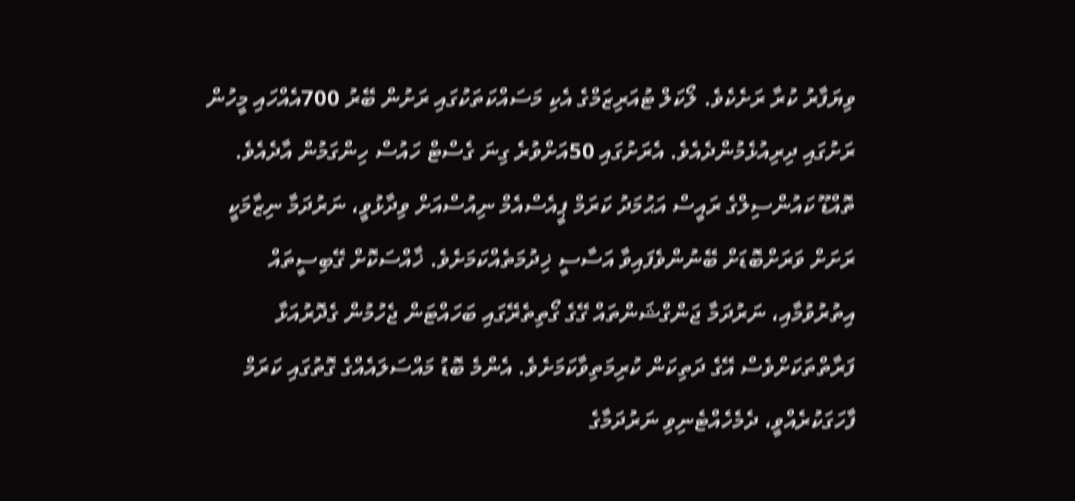ވިޔަފާރު ކުރާ ރަށެކެވެ. ލޯކަލް ޓުއަރިޒަމްގެ އެކި މަސައްކަތަކުގައި ރަށުން ބޭރު 700އެއްހައި މީހުން ރަށުގައި ދިރިއުޅެމުންދެއެވެ. އެރަށުގައި 50އަށްވުރެ ގިނަ ގެސްޓް ހައުސް ހިންގަމުން އާދެއެވެ.
ތޮއްޑޫ ކައުންސިލްގެ ރައީސް އަޙުމަދު ކަރަމް ޕީއެސްއެމް ނިއުސްއަށް ވިދާޅުވީ، ނަރުދަމާ ނިޒާމަކީ ރަށަށް ވަރަށްބޮޑަށް ބޭނުންވެފައިވާ އަސާސީ ޚިދުމަތެއްކަމަށެވެ. ޚާއްސަކޮށް ގޭބިސީތައް އިތުރުވުމާއި، ނަރުދަމާ ޖަންގްޝަންތައް ގޭގެ ގޯތިތެރޭގައި ބަހައްޓަން ޖެހުމުން ގެދޮރުއަޅާ ފަރާތްތަކަށްވެސް އޭގެ ދަތިކަން ކުރިމަތިވާކަމަށެވެ. އެންމެ ބޮޑު މައްސަލައެއްގެ ގޮތުގައި ކަރަމް ފާހަގަކުރެއްވީ، ދެމެހެއްޓެނިވި ނަރުދަމާގެ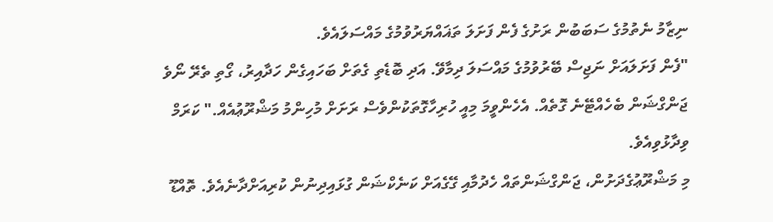ނިޒާމު ނެތުމުގެ ސަބަބުން ރަށުގެ ފެން ފަށަލަ ތަޣައްޔަރުވުމުގެ މައްސަލައެވެ.
"ފެން ފަށަލައަށް ނަޖިސް ބޭރުވުމުގެ މައްސަލަ ދިމާވޭ. އަދި ބޮޑެތި ގެތަށް ބަހައިގެން ހަދާއިރު، ގޯތި ތެރޭ ނޯވެ ޖަންގްޝަން ބެހެއްޓޭނެ ގޮތެއް. އެހެންވީމަ މިއީ ހުރިހާގޮތަކުންވެސް ރަށަށް މުހިންމު މަޝްރޫޢުއެއް." ކަރަމް ވިދާޅުވިއެވެ.
މި މަޝްރޫޢުގެދަށުން، ޖަންގްޝަންތައް ހެދުމާއި ގޭގެއަށް ކަނެކްޝަން ގުޅައިދިނުން ކުރިއަށްދާނެއެވެ. ތޮއްޑޫ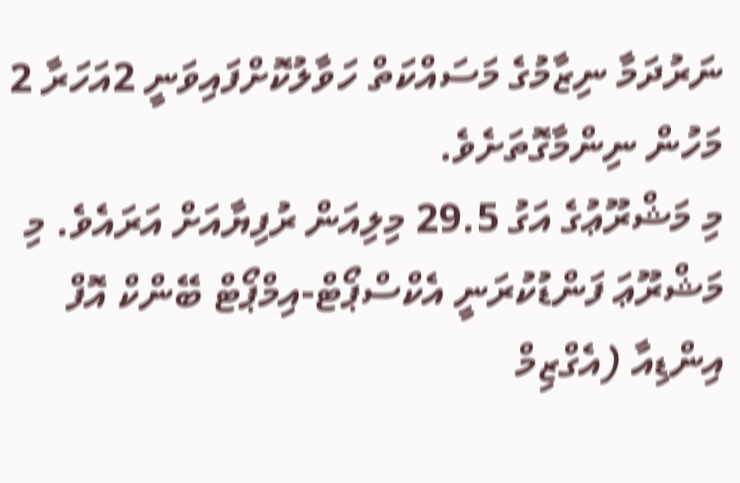ނަރުދަމާ ނިޒާމުގެ މަސައްކަތް ހަވާލުކޮށްފައިވަނީ 2އަހަރާ 2 މަހުން ނިންމާގޮތަށެވެ.
މި މަޝްރޫޢުގެ އަގު 29.5 މިލިއަން ރުފިޔާއަށް އަރައެވެ. މި މަޝްރޫޢަ ފަންޑުކުރަނީ އެކްސްޕޯޓް-އިމްޕޯޓް ބޭންކް އޮފް އިންޑިއާ (އެގްޒިމް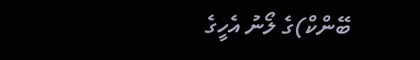ބޭންކް)ގެ ލޯނު އެހީގެ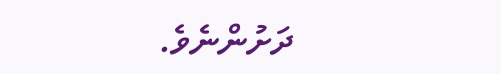ދަށުންނެވެ.